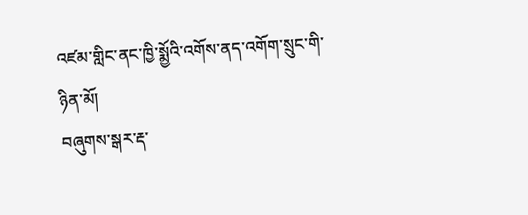འཛམ་གླིང་ནང་ཁྱི་སྨྱོའི་འགོས་ནད་འགོག་སྲུང་གི་ཉིན་མོ།
བཞུགས་སྒར་རྡ་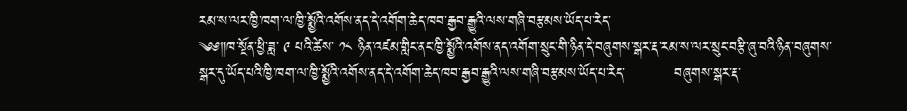རམ་ས་ལར་ཁྱི་ཁག་ལ་ཁྱི་སྨྱོའི་འགོས་ནད་དེ་འགོག་ཆེད་ཁབ་རྒྱབ་རྒྱུའི་ལས་གཞི་བརྩམས་ཡོད་པ་རེད་
༄༅༎ཁ་སྔོན་ཕྱི་ཟླ་ ༩ པའི་ཚེས་ ༡༨ ཉིན་འཛམ་གླིང་ནང་ཁྱི་སྨྱོའི་འགོས་ནད་འགོག་སྲུང་གི་ཉིན་དེ་བཞུགས་སྒར་རྡ་རམ་ས་ལར་སྲུང་བརྩི་ཞུ་བའི་ཉིན་བཞུགས་སྒར་དུ་ཡོད་པའི་ཁྱི་ཁག་ལ་ཁྱི་སྨྱོའི་འགོས་ནད་དེ་འགོག་ཆེད་ཁབ་རྒྱབ་རྒྱུའི་ལས་གཞི་བརྩམས་ཡོད་པ་རེད་          བཞུགས་སྒར་རྡ་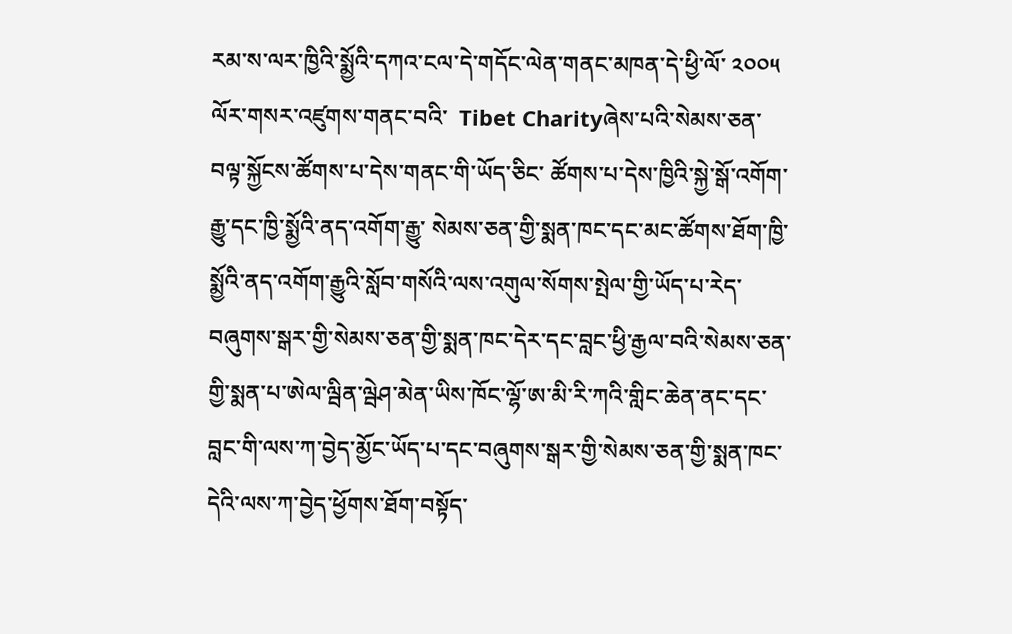རམ་ས་ལར་ཁྱིའི་སྨྱོའི་དཀའ་ངལ་དེ་གདོང་ལེན་གནང་མཁན་དེ་ཕྱི་ལོ་ ༢༠༠༥ ལོར་གསར་འཛུགས་གནང་བའི་  Tibet Charityཞེས་པའི་སེམས་ཅན་བལྟ་སྐྱོངས་ཚོགས་པ་དེས་གནང་གི་ཡོད་ཅིང་ ཚོགས་པ་དེས་ཁྱིའི་སྐྱེ་སྒོ་འགོག་རྒྱུ་དང་ཁྱི་སྨྱོའི་ནད་འགོག་རྒྱུ་ སེམས་ཅན་གྱི་སྨན་ཁང་དང་མང་ཚོགས་ཐོག་ཁྱི་སྨྱོའི་ནད་འགོག་རྒྱུའི་སློབ་གསོའི་ལས་འགུལ་སོགས་སྤེལ་གྱི་ཡོད་པ་རེད་         བཞུགས་སྒར་གྱི་སེམས་ཅན་གྱི་སྨན་ཁང་དེར་དང་བླང་ཕྱི་རྒྱལ་བའི་སེམས་ཅན་གྱི་སྨན་པ་ཨེལ་ལྦིན་ལྦེཤ་མེན་ཡིས་ཁོང་ལྷོ་ཨ་མི་རི་ཀའི་གླིང་ཆེན་ནང་དང་བླང་གི་ལས་ཀ་བྱེད་མྱོང་ཡོད་པ་དང་བཞུགས་སྒར་གྱི་སེམས་ཅན་གྱི་སྨན་ཁང་དེའི་ལས་ཀ་བྱེད་ཕྱོགས་ཐོག་བསྟོད་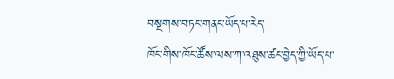བསྔགས་བཏང་གནང་ཡོད་པ་རེད་
ཁོང་གིས་ཁོང་ཚོས་ལས་ཀ་འཐུས་ཚང་བྱེད་ཀྱི་ཡོད་པ་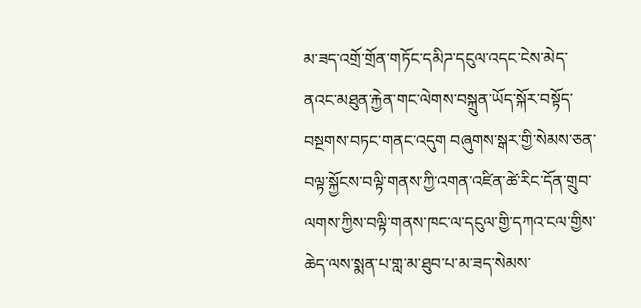མ་ཟད་འགྲོ་གྲོན་གཏོང་དམིཌ་དངུལ་འདང་ངེས་མེད་ནའང་མཐུན་རྐྱེན་གང་ལེགས་བསྐྲུན་ཡོད་སྐོར་བསྟོད་བསྔགས་བཏང་གནང་འདུག བཞུགས་སྒར་གྱི་སེམས་ཅན་བལྟ་སྐྱོངས་བལྟི་གནས་ཀྱི་འགན་འཛིན་ཚེ་རིང་དོན་གྲུབ་ལགས་ཀྱིས་བལྟི་གནས་ཁང་ལ་དངུལ་གྱི་དཀའ་ངལ་གྱིས་ཆེད་ལས་སྨན་པ་གླ་མ་ཐུབ་པ་མ་ཟད་སེམས་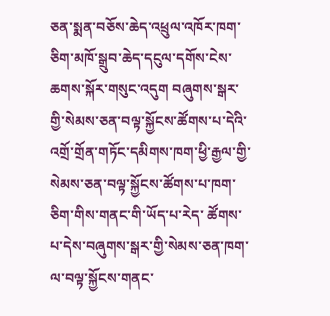ཅན་སྨན་བཅོས་ཆེད་འཕྲུལ་འཁོར་ཁག་ཅིག་མཁོ་སྒྲུབ་ཆེད་དངུལ་དགོས་ངེས་ཆགས་སྐོར་གསུང་འདུག བཞུགས་སྒར་གྱི་སེམས་ཅན་བལྟ་སྐྱོངས་ཚོགས་པ་དེའི་འགྲོ་གྲོན་གཏོང་དམིགས་ཁག་ཕྱི་རྒྱལ་གྱི་སེམས་ཅན་བལྟ་སྐྱོངས་ཚོགས་པ་ཁག་ཅིག་གིས་གནང་གི་ཡོད་པ་རེད་ ཚོགས་པ་དེས་བཞུགས་སྒར་གྱི་སེམས་ཅན་ཁག་ལ་བལྟ་སྐྱོངས་གནང་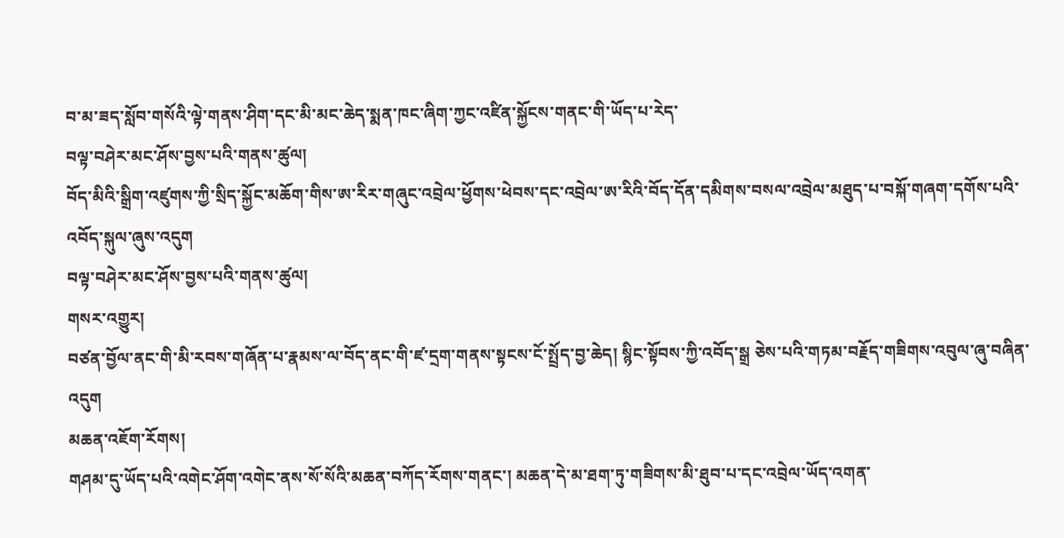བ་མ་ཟད་སློབ་གསོའི་ལྟེ་གནས་ཤིག་དང་མི་མང་ཆེད་སྨན་ཁང་ཞིག་ཀྱང་འཛིན་སྐྱོངས་གནང་གི་ཡོད་པ་རེད་
བལྟ་བཤེར་མང་ཤོས་བྱས་པའི་གནས་ཚུལ།
བོད་མིའི་སྒྲིག་འཛུགས་ཀྱི་སྲིད་སྐྱོང་མཆོག་གིས་ཨ་རིར་གཞུང་འབྲེལ་ཕྱོགས་ཕེབས་དང་འབྲེལ་ཨ་རིའི་བོད་དོན་དམིགས་བསལ་འབྲེལ་མཐུད་པ་བསྐོ་གཞག་དགོས་པའི་འབོད་སྐུལ་ཞུས་འདུག
བལྟ་བཤེར་མང་ཤོས་བྱས་པའི་གནས་ཚུལ།
གསར་འགྱུར།
བཙན་བྱོལ་ནང་གི་མི་རབས་གཞོན་པ་རྣམས་ལ་བོད་ནང་གི་ཛ་དྲག་གནས་སྟངས་ངོ་སྤྲོད་བྱ་ཆེད། སྙིང་སྟོབས་ཀྱི་འབོད་སྒྲ ཅེས་པའི་གཏམ་བརྗོད་གཟིགས་འབུལ་ཞུ་བཞིན་འདུག
མཆན་འཇོག་རོགས།
གཤམ་དུ་ཡོད་པའི་འགེང་ཤོག་འགེང་ནས་སོ་སོའི་མཆན་བཀོད་རོགས་གནང་། མཆན་དེ་མ་ཐག་ཏུ་གཟིགས་མི་ཐུབ་པ་དང་འབྲེལ་ཡོད་འགན་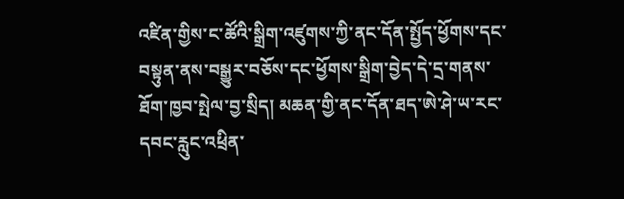འཛིན་གྱིས་ང་ཚོའི་སྒྲིག་འཛུགས་ཀྱི་ནང་དོན་སྤྱོད་ཕྱོགས་དང་བསྟུན་ནས་བསྒྱུར་བཅོས་དང་ཕྱོགས་སྒྲིག་བྱེད་དེ་དྲ་གནས་ཐོག་ཁྱབ་སྤེལ་བྱ་སྲིད། མཆན་གྱི་ནང་དོན་ཐད་ཨེ་ཤེ་ཡ་རང་དབང་རླུང་འཕྲིན་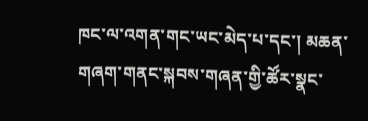ཁང་ལ་འགན་གང་ཡང་མེད་པ་དང་། མཆན་གཞག་གནང་སྐབས་གཞན་གྱི་ཚོར་སྣང་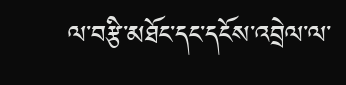ལ་བརྩི་མཐོང་དང་དངོས་འབྲེལ་ལ་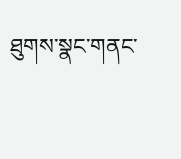ཐུགས་སྣང་གནང་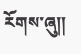རོགས་ཞུ༎